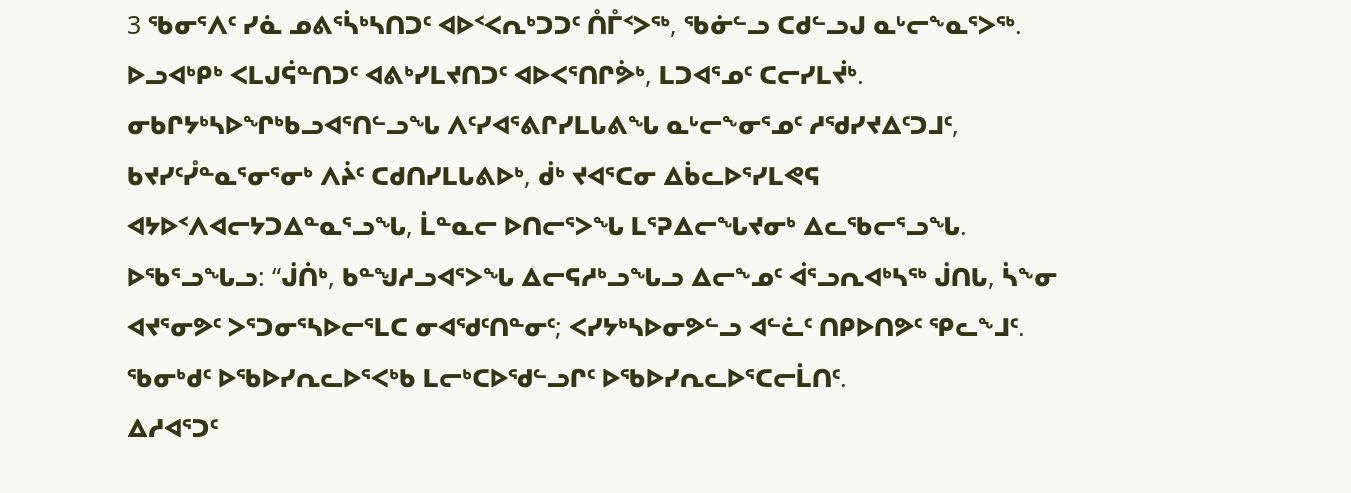3 ᖃᓂᕐᐱᑦ ᓯᓈ ᓄᕕᕐᓵᒃᓴᑎᑐᑦ ᐊᐅᑉᐸᕆᒃᑐᑐᑦ ᑍᒤᑉᐳᖅ, ᖃᓃᓪᓗ ᑕᑯᓪᓗᒍ ᓇᒡᓕᖕᓇᕐᐳᖅ. ᐅᓗᐊᒃᑭᒃ ᐸᒪᒍᕌᓐᑎᑐᑦ ᐊᕕᒃᓯᒪᔪᑎᑐᑦ ᐊᐅᐸᕐᑎᒋᕘᒃ, ᒪᑐᐊᕐᓄᑦ ᑕᓕᓯᒪᔫᒃ.
ᓂᑲᒋᔭᒃᓴᐅᖏᒃᑲᓗᐊᕐᑎᓪᓗᖓ ᐱᑦᓯᐊᕐᕕᒋᓯᒪᒐᕕᖓ ᓇᒡᓕᖕᓂᕐᓄᑦ ᓱᖁᓯᔪᐃᑦᑐᒧᑦ, ᑲᔪᓯᑦᓮᓐᓇᕐᓂᕐᓂᒃ ᐱᔩᑦ ᑕᑯᑎᓯᒪᒐᕕᐅᒃ, ᑰᒃ ᔪᐊᕐᑕᓂ ᐃᑳᓚᐅᕐᓯᒪᕙᕋ ᐊᔭᐅᑉᐱᐊᓕᔭᑐᐃᓐᓇᕐᓗᖓ, ᒫᓐᓇᓕ ᐅᑎᓕᕐᐳᖓ ᒪᕐᕈᐃᓕᖓᔪᓂᒃ ᐃᓚᖃᓕᕐᓗᖓ.
ᐅᖃᕐᓗᖓᓗ: “ᒎᑏᒃ, ᑲᓐᖑᓱᓗᐊᕐᐳᖓ ᐃᓕᕋᓱᒃᓗᖓᓗ ᐃᓕᖕᓄᑦ ᐋᕐᓗᕆᐊᒃᓴᖅ ᒎᑎᒐ, ᓵᖕᓂ ᐊᔪᕐᓂᕗᑦ ᐳᕐᑐᓂᕐᓴᐅᓕᕐᒪᑕ ᓂᐊᖁᑦᑎᓐᓂᑦ; ᐸᓯᔭᒃᓴᐅᓂᕗᓪᓗ ᐊᓪᓛᑦ ᑎᑭᐅᑎᕗᑦ ᕿᓚᖕᒧᑦ.
ᖃᓂᒃᑯᑦ ᐅᖃᐅᓯᕆᓚᐅᕐᐸᒃᑲ ᒪᓕᒃᑕᐅᖁᓪᓗᒋᑦ ᐅᖃᐅᓯᕆᓚᐅᕐᑕᓕᒫᑎᑦ.
ᐃᓱᐊᕐᑐᑦ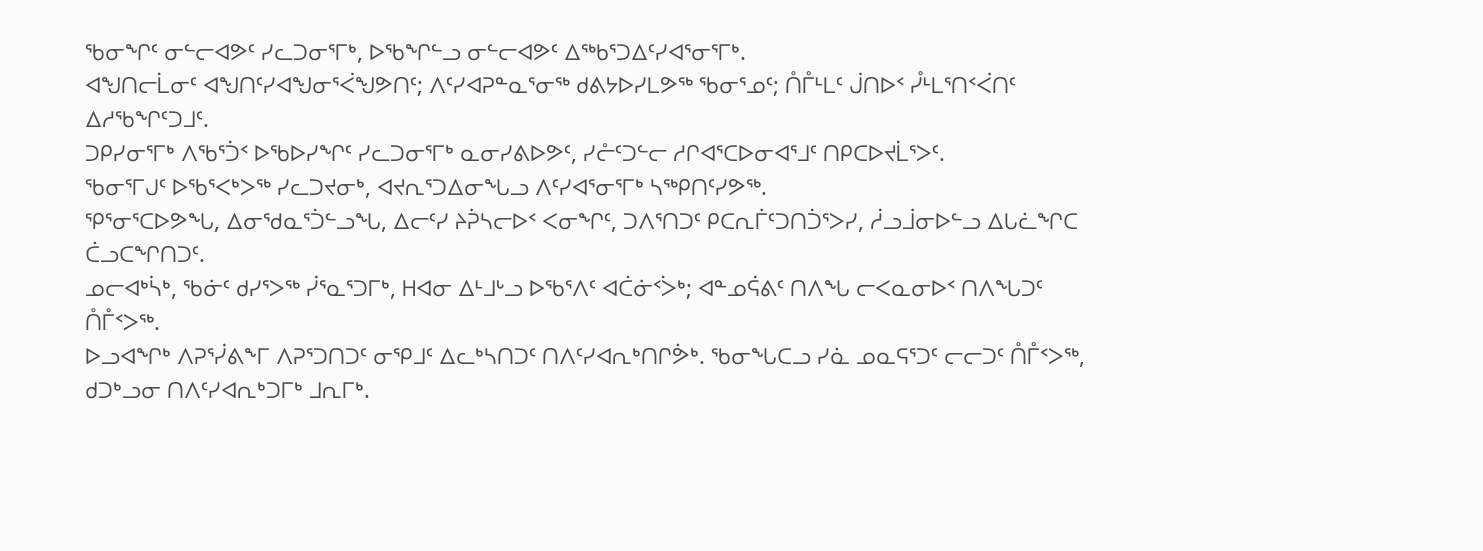ᖃᓂᖏᑦ ᓂᓪᓕᐊᕗᑦ ᓯᓚᑐᓂᕐᒥᒃ, ᐅᖃᖏᓪᓗ ᓂᓪᓕᐊᕗᑦ ᐃᖅᑲᕐᑐᐃᑦᓯᐊᕐᓂᕐᒥᒃ.
ᐊᖑᑎᓕᒫᓂᑦ ᐊᖑᑎᑦᓯᐊᖑᓂᕐᐹᖑᕗᑎᑦ; ᐱᑦᓯᐊᕈᓐᓇᕐᓂᖅ ᑯᕕᔭᐅᓯᒪᕗᖅ ᖃᓂᕐᓄᑦ; ᑍᒤᒻᒪᑦ ᒎᑎᐅᑉ ᓮᒻᒪᕐᑎᑉᐹᑎᑦ ᐃᓱᖃᖏᑦᑐᒧᑦ.
ᑐᑭᓯᓂᕐᒥᒃ ᐱᖃᕐᑑᑉ ᐅᖃᐅᓯᖏᑦ ᓯᓚᑐᓂᕐᒥᒃ ᓇᓂᓯᕕᐅᕗᑦ, ᓯᓔᑦᑐᓪᓕ ᓱᒋᐊᕐᑕᐅᓂᐊᕐᒧᑦ ᑎᑭᑕᐅᔪᒫᕐᐳᑦ.
ᖃᓂᕐᒥᒍᑦ ᐅᖃᕐᐸᒃᐳᖅ ᓯᓚᑐᔪᓂᒃ, ᐊᔪᕆᕐᑐᐃᓂᖓᓗ ᐱᑦᓯᐊᕐᓂᕐᒥᒃ ᓴᖅᑭᑎᑦᓯᕗᖅ.
ᕿᕐᓂᕐᑕᐅᕗᖓ, ᐃᓂᖁᓇᕐᑑᓪᓗᖓ, ᐃᓕᑦᓯ ᔨᕉᓴᓕᐅᑉ ᐸᓂᖏᑦ, ᑐᐱᕐᑎᑐᑦ ᑭᑕᕆᒦᑦᑐᑎᑑᕐᐳᓯ, ᓲᓗᒨᓂᐅᓪᓗ ᐃᒐᓛᖏᑕ ᑖᓗᑕᖏᑎᑐᑦ.
ᓄᓕᐊᒃᓵᒃ, ᖃᓃᑦ ᑯᓯᕐᐳᖅ ᓰᕐᓇᕐᑐᒥᒃ, ᕼᐊᓂ ᐃᒻᒧᒡᓗ ᐅᖃᕐᐱᑦ ᐊᑖᓃᑉᐴᒃ; ᐊᓐᓄᕌᕕᑦ ᑎᐱᖓ ᓕᐸᓇᓂᐅᑉ ᑎᐱᖓᑐᑦ ᑍᒤᑉᐳᖅ.
ᐅᓗᐊᖏᒃ ᐱᕈᕐᓰᕕᖕᒥ ᐱᕈᕐᑐᑎᑐᑦ ᓂᕿᒧᑦ ᐃᓚᒃᓴᑎᑐᑦ ᑎᐱᑦᓯᐊᕆᒃᑎᒋᕘᒃ. ᖃᓂᖓᑕᓗ ᓯᓈ ᓄᓇᕋᕐᑐᑦ ᓕᓕᑐᑦ ᑍᒤᑉᐳᖅ, ᑯᑐᒃᓗᓂ ᑎᐱᑦᓯᐊᕆᒃᑐᒥᒃ ᒧᕆᒥᒃ.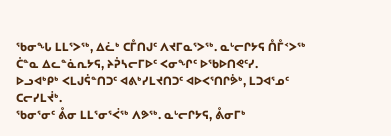ᖃᓂᖓ ᒪᒪᕐᐳᖅ, ᐃᓛᒃ ᑕᒤᑎᒍᑦ ᐱᔪᒥᓇᕐᐳᖅ. ᓇᒡᓕᒋᔭᕋ ᑍᒤᑉᐳᖅ ᑖᓐᓇ ᐃᓚᓐᓈᕆᔭᕋ, ᔨᕉᓴᓕᒥᐅᑦ ᐸᓂᖏᑦ ᐅᖃᐅᑎᕙᑦᓯ.
ᐅᓗᐊᒃᑭᒃ ᐸᒪᒍᕌᓐᑎᑐᑦ ᐊᕕᒃᓯᒪᔪᑎᑐᑦ ᐊᐅᐸᕐᑎᒋᕘᒃ, ᒪᑐᐊᕐᓄᑦ ᑕᓕᓯᒪᔫᒃ.
ᖃᓂᕐᓂᑦ ᕔᓂ ᒪᒪᕐᓂᕐᐹᖅ ᐱᕗᖅ. ᓇᒡᓕᒋᔭᕋ, ᕔᓂᒥᒃ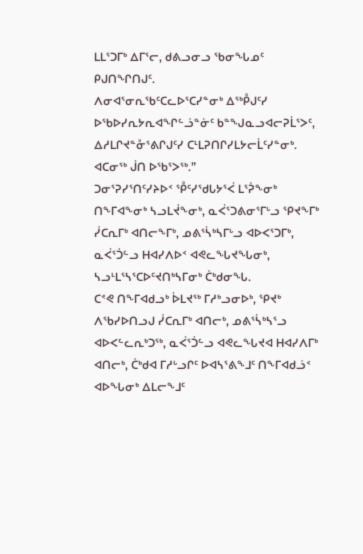ᒪᒪᕐᑐᒥᒃ ᐃᒥᕐᓕ, ᑯᕕᓗᓂᓗ ᖃᓂᖓᓄᑦ ᑭᒍᑎᖏᑎᒍᑦ.
ᐱᓂᐊᕐᓂᕆᖃᑦᑕᓚᐅᕐᑕᓯᓐᓂᒃ ᐃᖅᑬᒍᑦᓯ ᐅᖃᐅᓯᕆᔭᕆᐊᖏᓪᓘᓐᓃᑦ ᑲᓐᖑᓇᓗᐊᓕᕈᒫᕐᐳᑦ, ᐃᓱᒪᒋᔪᓐᓁᕐᕕᒋᒍᑦᓯ ᑕᒻᒪᕈᑎᒋᓯᒪᔭᓕᒫᑦᓯᓐᓂᒃ. ᐊᑕᓂᖅ ᒎᑎ ᐅᖃᕐᐳᖅ.”
ᑐᓂᕐᕈᓯᕐᑎᑦᓯᔨᐅᑉ ᕾᑦᓯᖁᒐᔭᕐᐹ ᒪᕐᕉᖕᓂᒃ ᑎᖕᒥᐊᖕᓂᒃ ᓴᓗᒪᔫᖕᓂᒃ, ᓇᐹᕐᑐᕕᓂᕐᒥᒡᓗ ᕿᔪᖕᒥᒃ ᓰᑕᕆᒥᒃ ᐊᑎᓕᖕᒥᒃ, ᓄᕕᕐᓵᒃᓴᒥᒡᓗ ᐊᐅᐸᕐᑐᒥᒃ, ᓇᐹᕐᑑᓪᓗ ᕼᐊᓯᐱᐅᑉ ᐊᕙᓚᖓᔪᖓᓂᒃ, ᓴᓗᒻᒪᕐᓴᕐᑕᐅᑦᔪᑎᒃᓴᒥᓂᒃ ᑖᒃᑯᓂᖓ.
ᑕᕝᕙ ᑎᖕᒥᐊᑯᓗᒃ ᐆᒪᔪᖅ ᒥᓱᒃᓗᓂᐅᒃ, ᕿᔪᒃ ᐱᖃᓯᐅᑎᓗᒍ ᓰᑕᕆᒥᒃ ᐊᑎᓕᒃ, ᓄᕕᕐᓵᒃᓴᕐᓗ ᐊᐅᐸᓪᓚᕆᒃᑐᖅ, ᓇᐹᕐᑑᓪᓗ ᐊᕙᓚᖓᔪᐊ ᕼᐊᓯᐱᒥᒃ ᐊᑎᓕᒃ, ᑖᒃᑯᐊ ᒥᓱᒡᓗᒋᑦ ᐅᐊᓴᕐᕕᖕᒧᑦ ᑎᖕᒥᐊᑯᓘᑉ ᐊᐅᖓᓂᒃ ᐃᒪᓕᖕᒧᑦ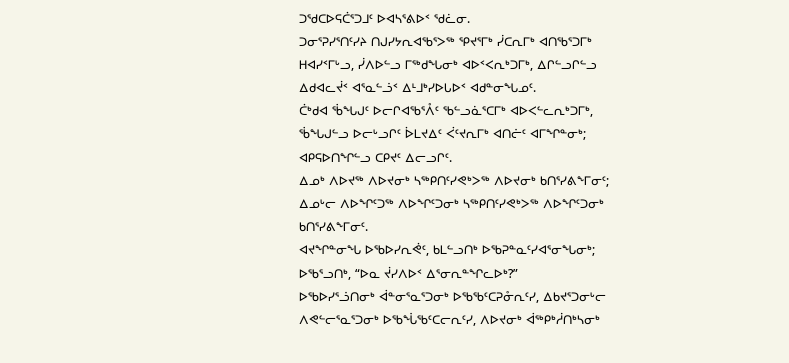ᑐᖁᑕᐅᕋᑖᕐᑐᒧᑦ ᐅᐊᓴᕐᕕᐅᑉ ᖁᓛᓂ.
ᑐᓂᕐᕈᓯᕐᑎᑦᓯᔨ ᑎᒍᓯᔭᕆᐊᖃᕐᐳᖅ ᕿᔪᕐᒥᒃ ᓰᑕᕆᒥᒃ ᐊᑎᖃᕐᑐᒥᒃ ᕼᐊᓯᑉᒥᒡᓗ, ᓰᐱᐅᓪᓗ ᒥᖅᑯᖓᓂᒃ ᐊᐅᑉᐸᕆᒃᑐᒥᒃ, ᐃᒋᓪᓗᒋᓪᓗ ᐃᑯᐊᓚᔫᑉ ᐊᕐᓇᓪᓘᑉ ᐃᒻᒧᒃᓯᐅᒐᐅᑉ ᐊᑯᓐᓂᖓᓄᑦ.
ᑖᒃᑯᐊ ᖄᖓᒍᑦ ᐅᓕᒋᐊᖃᕐᐰᑦ ᖃᓪᓗᓈᕐᑕᒥᒃ ᐊᐅᐸᓪᓚᕆᒃᑐᒥᒃ, ᖄᖓᒍᓪᓗ ᐅᓕᒡᓗᒋᑦ ᐆᒪᔪᐃᑦ ᐹᑦᔪᕆᒥᒃ ᐊᑎᓖᑦ ᐊᒥᖏᓐᓂᒃ; ᐊᑭᕋᐅᑎᖏᓪᓗ ᑕᑭᔪᑦ ᐃᓕᓗᒋᑦ.
ᐃᓄᒃ ᐱᐅᔪᖅ ᐱᐅᔪᓂᒃ ᓴᖅᑭᑎᑦᓯᕙᒃᐳᖅ ᐱᐅᔪᓂᒃ ᑲᑎᕐᓯᕕᖕᒥᓂᑦ; ᐃᓄᒡᓕ ᐱᐅᖏᑦᑐᖅ ᐱᐅᖏᑦᑐᓂᒃ ᓴᖅᑭᑎᑦᓯᕙᒃᐳᖅ ᐱᐅᖏᑦᑐᓂᒃ ᑲᑎᕐᓯᕕᖕᒥᓂᑦ.
ᐊᔪᖏᓐᓂᖓ ᐅᖃᐅᓯᕆᕚᑦ, ᑲᒪᓪᓗᑎᒃ ᐅᖃᕈᓐᓇᑦᓯᐊᕐᓂᖓᓂᒃ; ᐅᖃᕐᓗᑎᒃ, “ᐅᓇ ᔫᓯᐱᐅᑉ ᐃᕐᓂᕆᓐᖏᓚᐅᒃ?”
ᐅᖃᐅᓯᕐᓘᑎᓂᒃ ᐋᓐᓂᕐᓇᕐᑐᓂᒃ ᐅᖃᖃᑦᑕᕈᓁᕆᑦᓯ, ᐃᑲᔪᕐᑐᓂᒡᓕ ᐱᕙᓪᓕᕐᓇᕐᑐᓂᒃ ᐅᖃᖔᖃᑦᑕᓕᕆᑦᓯ, ᐱᐅᔪᓂᒃ ᐋᖅᑭᒃᓲᑎᒃᓴᓂᒃ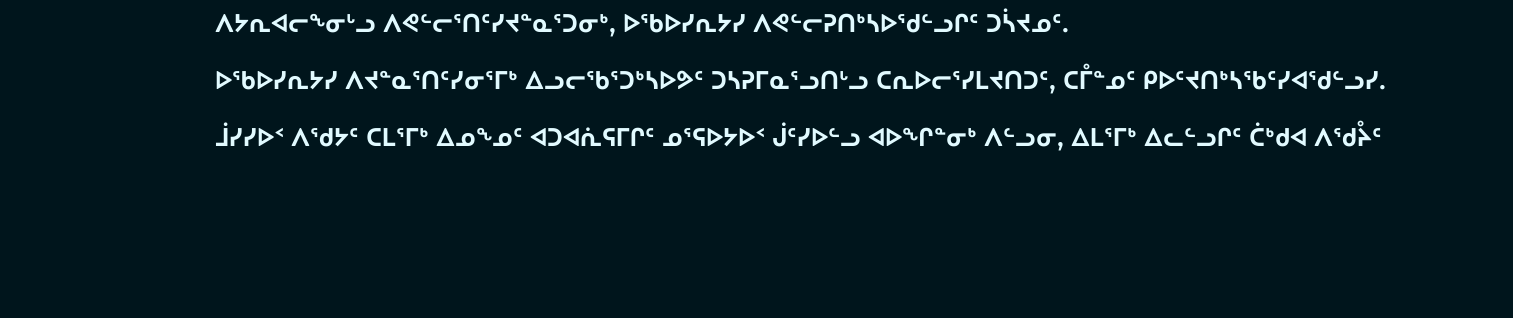ᐱᔭᕆᐊᓕᖕᓂᒡᓗ ᐱᕙᓪᓕᕐᑎᑦᓯᔪᓐᓇᕐᑐᓂᒃ, ᐅᖃᐅᓯᕆᔭᓯ ᐱᕙᓪᓕᕈᑎᒃᓴᐅᖁᓪᓗᒋᑦ ᑐᓵᔪᓄᑦ.
ᐅᖃᐅᓯᕆᔭᓯ ᐱᔪᓐᓇᕐᑎᑦᓯᓂᕐᒥᒃ ᐃᓗᓕᖃᕐᑐᒃᓴᐅᕗᑦ ᑐᓴᕈᒥᓇᕐᓗᑎᒡᓗ ᑕᕆᐅᓕᕐᓯᒪᔪᑎᑐᑦ, ᑕᒤᓐᓄᑦ ᑭᐅᑦᔪᑎᒃᓴᖃᑦᓯᐊᖁᓪᓗᓯ.
ᒨᓯᓯᐅᑉ ᐱᖁᔭᑦ ᑕᒪᕐᒥᒃ ᐃᓄᖕᓄᑦ ᐊᑐᐊᕇᕋᒥᒋᑦ ᓄᕐᕋᐅᔭᐅᑉ ᒎᑦᓯᐅᓪᓗ ᐊᐅᖏᓐᓂᒃ ᐱᓪᓗᓂ, ᐃᒪᕐᒥᒃ ᐃᓚᓪᓗᒋᑦ ᑖᒃᑯᐊ ᐱᖁᔧᑦ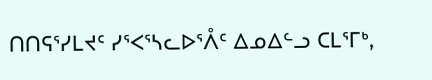ᑎᑎᕋᕐᓯᒪᔪᑦ ᓯᕐᐸᕐᓴᓚᐅᕐᐰᑦ ᐃᓄᐃᓪᓗ ᑕᒪᕐᒥᒃ,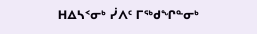ᕼᐃᓴᑉᓂᒃ ᓰᐱᑦ ᒥᖅᑯᖏᓐᓂᒃ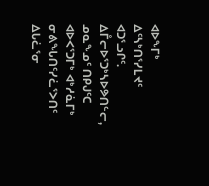ᐊᐅᖕᒥᒃ ᐃᑦᓴᒃᑎᕐᓯᒪᔪᑦ ᐊᑐᕐᓗᒋᑦ.
ᐃᒤᓕᐅᕐᑐᒃᓴᐅᕗᑎᓪᓕ, ᓄᓇᖕᓄᑦ ᑎᑭᒍᑦᑕ ᐊᐅᐸᕐᑐᒥᒃ ᐊᒃᓱᓈᒥᒃ ᓂᕕᖓᑎᑦᓯᓛᕐᐳᑎᑦ ᐃᒐᓛᕐᓂ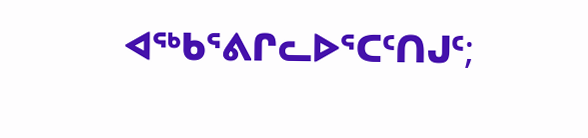ᐊᖅᑲᕐᕕᒋᓚᐅᕐᑕᑦᑎᒍᑦ;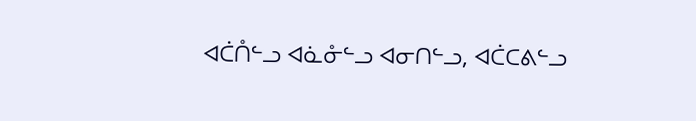ᐊᑖᑍᓪᓗ ᐊᓈᓁᓪᓗ ᐊᓂᑎᓪᓗ, ᐊᑖᑕᕕᓪᓗ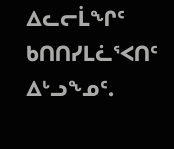ᐃᓚᓕᒫᖏᑦ ᑲᑎᑎᓯᒪᓛᕐᐸᑎᑦ ᐃᒡᓗᖕᓄᑦ.